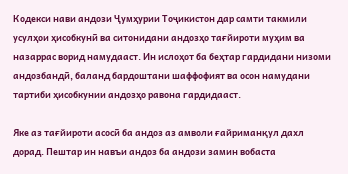Кодекси нави андози Ҷумҳурии Тоҷикистон дар самти такмили усулҳои ҳисобкунӣ ва ситонидани андозҳо тағйироти муҳим ва назаррас ворид намудааст. Ин ислоҳот ба беҳтар гардидани низоми андозбандӣ, баланд бардоштани шаффофият ва осон намудани тартиби ҳисобкунии андозҳо равона гардидааст.

Яке аз тағйироти асосӣ ба андоз аз амволи ғайриманқул дахл дорад. Пештар ин навъи андоз ба андози замин вобаста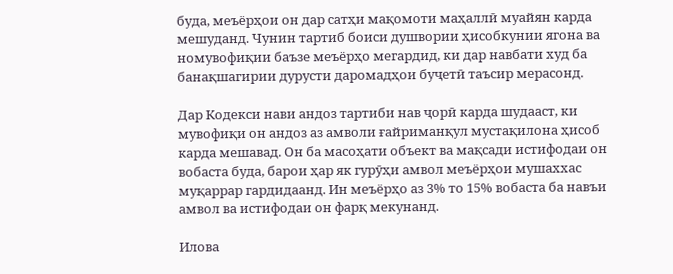буда, меъёрҳои он дар сатҳи мақомоти маҳаллӣ муайян карда мешуданд. Чунин тартиб боиси душвории ҳисобкунии ягона ва номувофиқии баъзе меъёрҳо мегардид, ки дар навбати худ ба банақшагирии дурусти даромадҳои буҷетӣ таъсир мерасонд.

Дар Кодекси нави андоз тартиби нав ҷорӣ карда шудааст, ки мувофиқи он андоз аз амволи ғайриманқул мустақилона ҳисоб карда мешавад. Он ба масоҳати объект ва мақсади истифодаи он вобаста буда, барои ҳар як гурӯҳи амвол меъёрҳои мушаххас муқаррар гардидаанд. Ин меъёрҳо аз 3% то 15% вобаста ба навъи амвол ва истифодаи он фарқ мекунанд.

Илова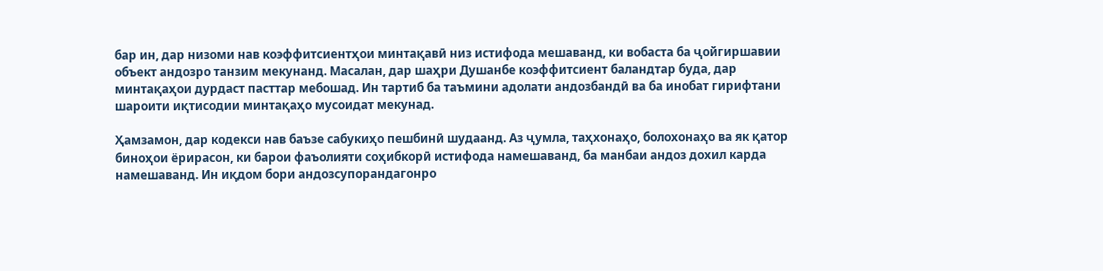бар ин, дар низоми нав коэффитсиентҳои минтақавӣ низ истифода мешаванд, ки вобаста ба ҷойгиршавии объект андозро танзим мекунанд. Масалан, дар шаҳри Душанбе коэффитсиент баландтар буда, дар минтақаҳои дурдаст пасттар мебошад. Ин тартиб ба таъмини адолати андозбандӣ ва ба инобат гирифтани шароити иқтисодии минтақаҳо мусоидат мекунад.

Ҳамзамон, дар кодекси нав баъзе сабукиҳо пешбинӣ шудаанд. Аз ҷумла, таҳхонаҳо, болохонаҳо ва як қатор биноҳои ёрирасон, ки барои фаъолияти соҳибкорӣ истифода намешаванд, ба манбаи андоз дохил карда намешаванд. Ин иқдом бори андозсупорандагонро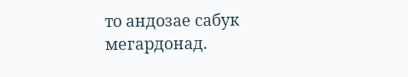то андозае сабук мегардонад.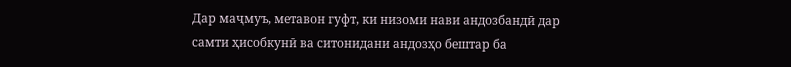Дар маҷмуъ, метавон гуфт, ки низоми нави андозбандӣ дар самти ҳисобкунӣ ва ситонидани андозҳо бештар ба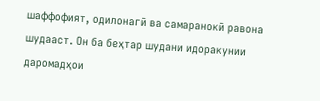шаффофият, одилонагӣ ва самаранокӣ равона шудааст. Он ба беҳтар шудани идоракунии даромадҳои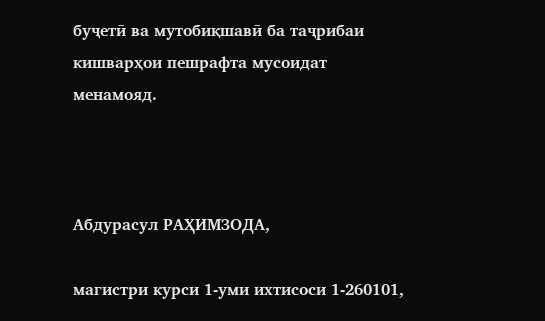буҷетӣ ва мутобиқшавӣ ба таҷрибаи кишварҳои пешрафта мусоидат менамояд.



Абдурасул РАҲИМЗОДА,

магистри курси 1-уми ихтисоси 1-260101,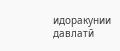идоракунии давлатӣ